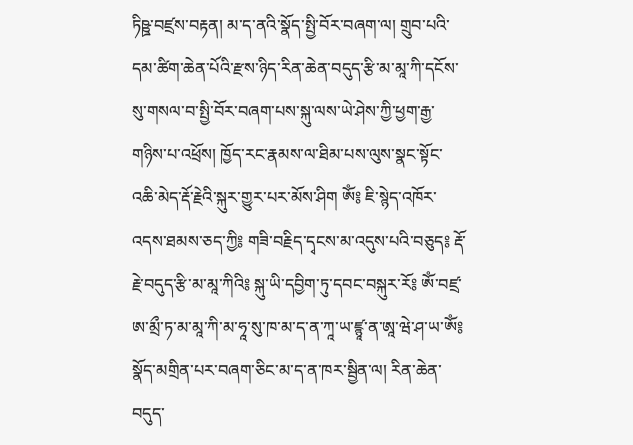ཏིཥྛ་བཛྲས་བརྟན། མ་ད་ནའི་སྣོད་སྤྱི་བོར་བཞག་ལ། གྲུབ་པའི་དམ་ཚིག་ཆེན་པོའི་རྫས་ཉིད་རིན་ཆེན་བདུད་རྩི་མ་མཱ་ཀི་དངོས་སུ་གསལ་བ་སྤྱི་བོར་བཞག་པས་སྐུ་ལས་ཡེ་ཤེས་ཀྱི་ཕྱག་རྒྱ་གཉིས་པ་འཕྲོས། ཁྱོད་རང་རྣམས་ལ་ཐིམ་པས་ལུས་སྣང་སྟོང་འཆི་མེད་རྡོ་རྗེའི་སྐུར་གྱུར་པར་མོས་ཤིག ཨོཾ༔ ཇི་སྙེད་འཁོར་འདས་ཐམས་ཅད་ཀྱི༔ གཟི་བརྗིད་དྭངས་མ་འདུས་པའི་བཅུད༔ རྡོ་རྗེ་བདུད་རྩི་མ་མཱ་ཀིའི༔ སྐུ་ཡི་དབྱིག་ཏུ་དབང་བསྐུར་རོ༔ ཨོཾ་བཛྲ་ཨ་མྲྀ་ཏ་མ་མཱ་ཀི་མ་ཧཱ་སུ་ཁ་མ་ད་ན་ཀཱ་ཡ་ཛྙཱ་ན་ཨཱ་ཝེ་ཤ་ཡ་ཨོཾ༔ སྣོད་མགྲིན་པར་བཞག་ཅིང་མ་ད་ན་ཁར་སྦྱིན་ལ། རིན་ཆེན་བདུད་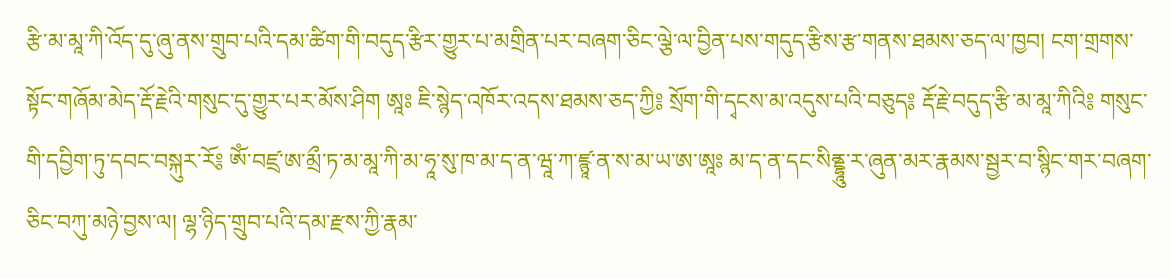རྩི་མ་མཱ་ཀི་འོད་དུ་ཞུ་ནས་གྲུབ་པའི་དམ་ཚིག་གི་བདུད་རྩིར་གྱུར་པ་མགྲིན་པར་བཞག་ཅིང་ལྕེ་ལ་བྱིན་པས་གདུད་རྩིས་རྩ་གནས་ཐམས་ཅད་ལ་ཁྱབ། ངག་གྲགས་སྟོང་གཞོམ་མེད་རྡོ་རྗེའི་གསུང་དུ་གྱུར་པར་མོས་ཤིག ཨཱཿ ཇི་སྙེད་འཁོར་འདས་ཐམས་ཅད་ཀྱི༔ སྲོག་གི་དྭངས་མ་འདུས་པའི་བཅུད༔ རྡོ་རྗེ་བདུད་རྩི་མ་མཱ་ཀིའི༔ གསུང་གི་དབྱིག་ཏུ་དབང་བསྐུར་རོ༔ ཨོཾ་བཛྲ་ཨ་མྲྀ་ཏ་མ་མཱ་ཀི་མ་ཧཱ་སུ་ཁ་མ་ད་ན་ཝཱ་ཀ་ཛྙཱ་ན་ས་མ་ཡ་ཨ་ཨཱཿ མ་ད་ན་དང་སིནྡྷཱུ་ར་ཞུན་མར་རྣམས་སྦྱར་བ་སྙིང་གར་བཞག་ཅིང་བཀུ་མཉེ་བྱས་ལ། ལྷ་ཉིད་གྲུབ་པའི་དམ་རྫས་ཀྱི་རྣམ་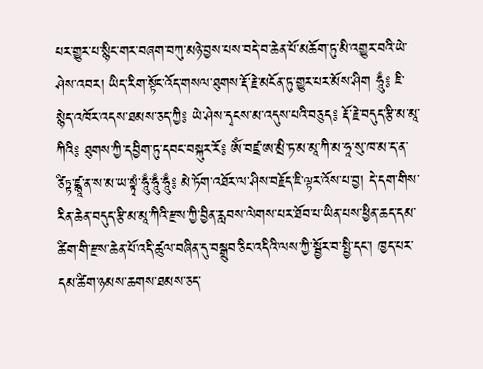པར་གྱུར་པ་སྙིང་གར་བཞག་བཀུ་མཉེ་བྱས་པས་བདེ་བ་ཆེན་པོ་མཆོག་ཏུ་མི་འགྱུར་བའི་ཡེ་ཤེས་འབར། ཡིད་རིག་སྟོང་འོད་གསལ་ཐུགས་རྡོ་རྗེ་མངོན་ཏུ་གྱུར་པར་མོས་ཤིག ཧཱུྃ༔ ཇི་སྙེད་འཁོར་འདས་ཐམས་ཅད་ཀྱི༔ ཡེ་ཤེས་དྭངས་མ་འདུས་པའི་བཅུད༔ རྡོ་རྗེ་བདུད་རྩི་མ་མཱ་ཀིའི༔ ཐུགས་ཀྱི་དབྱིག་ཏུ་དབང་བསྐུར་རོ༔ ཨོཾ་བཛྲ་ཨ་མྲི་ཏ་མ་མཱ་ཀི་མ་ཧཱ་སུ་ཁ་མ་ད་ན་ཙིཏྟ་ཛྙཱ་ན་ས་མ་ཡ་སྟྭཾ་ཧཱུྃ་ཧཱུྃ་ཧཱུྃ༔ མེ་ཏོག་འཐོར་ལ་ཤིས་བརྗོད་ཇི་ལྟར་འོས་པ་བྱ། དེ་དག་གིས་རིན་ཆེན་བདུད་རྩི་མ་མཱ་ཀིའི་རྫས་ཀྱི་བྱིན་རླབས་ལེགས་པར་ཐོབ་པ་ཡིན་པས་ཕྱིན་ཆད་དམ་ཚིག་གི་རྫས་ཆེན་པོ་འདི་ཚུལ་བཞིན་དུ་བསྒྲུབ་ཅིང་འདིའི་ལས་ཀྱི་སྦྱོར་བ་སྤྱི་དང་། ཁྱད་པར་དམ་ཚིག་ཉམས་ཆགས་ཐམས་ཅད་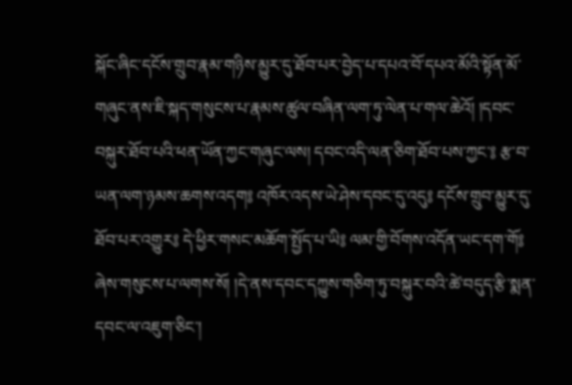སྐོང་ཞིང་དངོས་གྲུབ་རྣམ་གཉིས་མྱུར་དུ་ཐོབ་པར་བྱེད་པ་དཔའ་བོ་དཔའ་མོའི་སྟོན་མོ་གཞུང་ནས་ཇི་སྐད་གསུངས་པ་རྣམས་ཚུལ་བཞིན་ལག་ཏུ་ལེན་པ་གལ་ཆེའོ། །དབང་བསྐུར་ཐོབ་པའི་ཕན་ཡོན་ཀྱང་གཞུང་ལས། དབང་འདི་ལན་ཅིག་ཐོབ་པས་ཀྱང་༔ རྩ་བ་ཡན་ལག་ཉམས་ཆགས་འདག༔ འཁོར་འདས་ཡེ་ཤེས་དབང་དུ་འདུ༔ དངོས་གྲུབ་མྱུར་དུ་ཐོབ་པར་འགྱུར༔ དེ་ཕྱིར་གསང་མཆོག་སྤྱོད་པ་ཡི༔ ལམ་གྱི་བོགས་འདོན་ཡང་དག་གོ༔ ཞེས་གསུངས་པ་ལགས་སོ། །དེ་ནས་དབང་དཀྱུས་གཅིག་ཏུ་བསྐུར་བའི་ཚེ་བདུད་རྩི་སྨན་དབང་ལ་འཇུག་ཅིང་།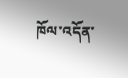ཁོལ་འདོན་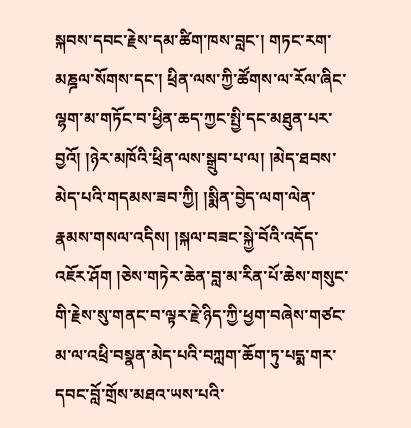སྐབས་དབང་རྗེས་དམ་ཚིག་ཁས་བླང་། གཏང་རག་མཎྜལ་སོགས་དང་། ཕྲིན་ལས་ཀྱི་ཚོགས་ལ་རོལ་ཞིང་ལྷག་མ་གཏོང་བ་ཕྱིན་ཆད་ཀྱང་སྤྱི་དང་མཐུན་པར་བྱའོ། །ཉེར་མཁོའི་ཕྲིན་ལས་སྒྲུབ་པ་ལ། །མེད་ཐབས་མེད་པའི་གདམས་ཟབ་ཀྱི། །སྨིན་བྱེད་ལག་ལེན་རྣམས་གསལ་འདིས། །སྐལ་བཟང་སྐྱེ་བོའི་འདོད་འཇོར་ཤོག །ཅེས་གཏེར་ཆེན་བླ་མ་རིན་པོ་ཆེས་གསུང་གི་རྗེས་སུ་གནང་བ་ལྟར་རྗེ་ཉིད་ཀྱི་ཕྱག་བཞེས་གཙང་མ་ལ་འཕྲི་བསྣན་མེད་པའི་བཀླག་ཆོག་ཏུ་པདྨ་གར་དབང་བློ་གྲོས་མཐའ་ཡས་པའི་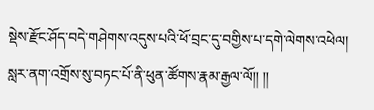སྡེས་རྫོང་ཤོད་བདེ་གཤེགས་འདུས་པའི་ཕོ་བྲང་དུ་བགྱིས་པ་དགེ་ལེགས་འཕེལ། སླར་ནག་འགྲོས་སུ་བཏང་པོ་ནི་ཕུན་ཚོགས་རྣམ་རྒྱལ་ལོ།། །།